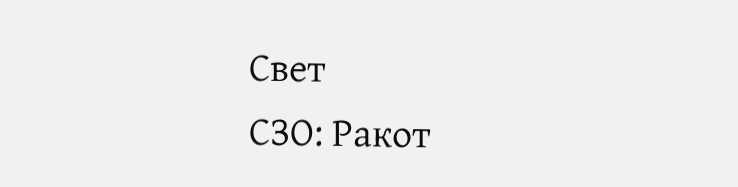Свет
СЗО: Ракот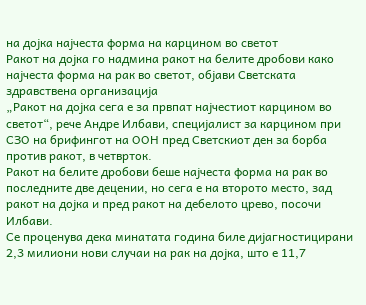на дојка најчеста форма на карцином во светот
Ракот на дојка го надмина ракот на белите дробови како најчеста форма на рак во светот, објави Светската здравствена организација
„Ракот на дојка сега е за првпат најчестиот карцином во светот“, рече Андре Илбави, специјалист за карцином при СЗО на брифингот на ООН пред Светскиот ден за борба против ракот, в четврток.
Ракот на белите дробови беше најчеста форма на рак во последните две децении, но сега е на второто место, зад ракот на дојка и пред ракот на дебелото црево, посочи Илбави.
Се проценува дека минатата година биле дијагностицирани 2,3 милиони нови случаи на рак на дојка, што е 11,7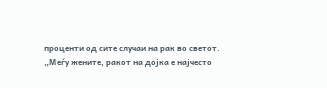проценти од сите случаи на рак во светот.
„Меѓу жените, ракот на дојка е најчесто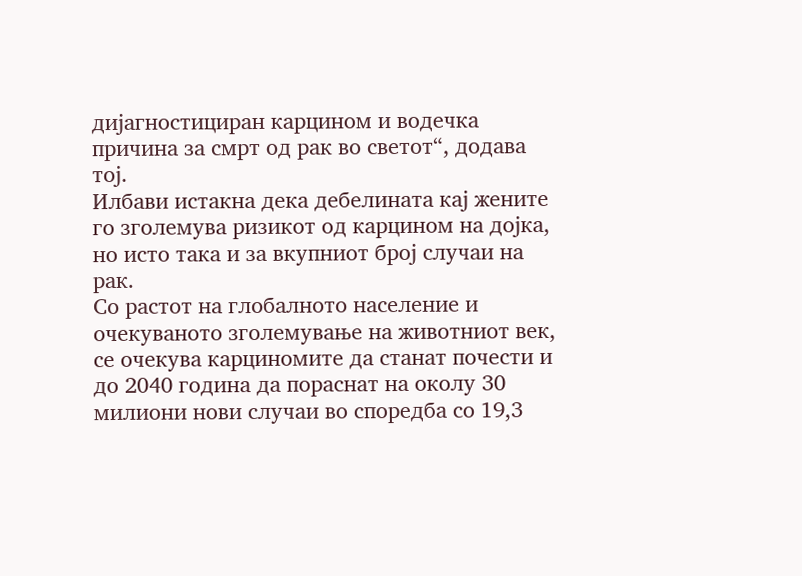дијагностициран карцином и водечка причина за смрт од рак во светот“, додава тој.
Илбави истакна дека дебелината кај жените го зголемува ризикот од карцином на дојка, но исто така и за вкупниот број случаи на рак.
Со растот на глобалното население и очекуваното зголемување на животниот век, се очекува карциномите да станат почести и до 2040 година да пораснат на околу 30 милиони нови случаи во споредба со 19,3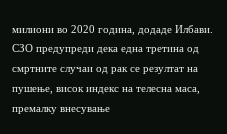милиони во 2020 година, додаде Илбави.
СЗО предупреди дека една третина од смртните случаи од рак се резултат на пушење, висок индекс на телесна маса, премалку внесување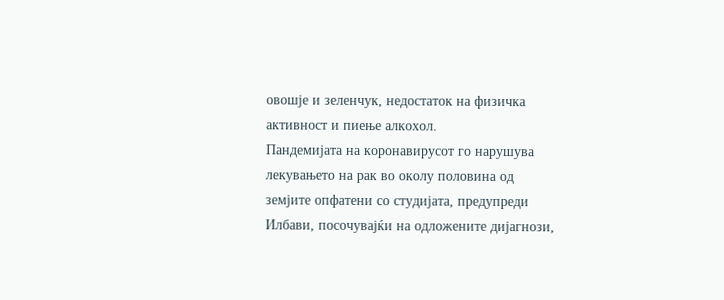овошје и зеленчук, недостаток на физичка активност и пиење алкохол.
Пандемијата на коронавирусот го нарушува лекувањето на рак во околу половина од земјите опфатени со студијата, предупреди Илбави, посочувајќи на одложените дијагнози,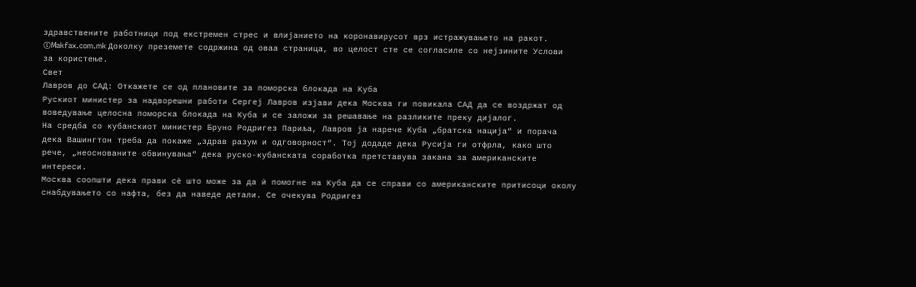здравствените работници под екстремен стрес и влијанието на коронавирусот врз истражувањето на ракот.
©Makfax.com.mk Доколку преземете содржина од оваа страница, во целост сте се согласиле со нејзините Услови за користење.
Свет
Лавров до САД: Откажете се од плановите за поморска блокада на Куба
Рускиот министер за надворешни работи Сергеј Лавров изјави дека Москва ги повикала САД да се воздржат од воведување целосна поморска блокада на Куба и се заложи за решавање на разликите преку дијалог.
На средба со кубанскиот министер Бруно Родригез Париља, Лавров ја нарече Куба „братска нација“ и порача дека Вашингтон треба да покаже „здрав разум и одговорност“. Тој додаде дека Русија ги отфрла, како што рече, „неоснованите обвинувања“ дека руско-кубанската соработка претставува закана за американските интереси.
Москва соопшти дека прави сè што може за да ѝ помогне на Куба да се справи со американските притисоци околу снабдувањето со нафта, без да наведе детали. Се очекува Родригез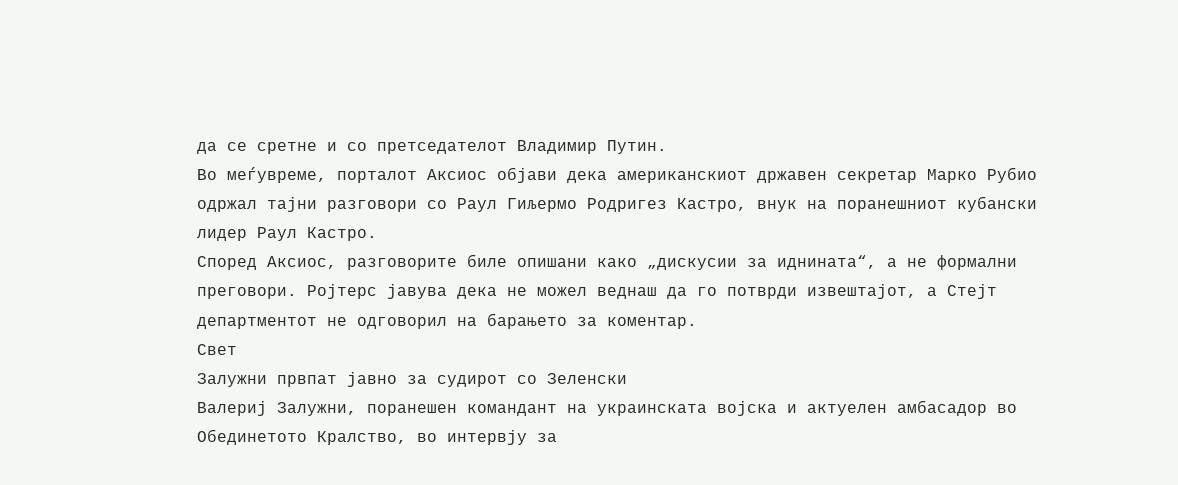да се сретне и со претседателот Владимир Путин.
Во меѓувреме, порталот Аксиос објави дека американскиот државен секретар Марко Рубио одржал тајни разговори со Раул Гиљермо Родригез Кастро, внук на поранешниот кубански лидер Раул Кастро.
Според Аксиос, разговорите биле опишани како „дискусии за иднината“, а не формални преговори. Ројтерс јавува дека не можел веднаш да го потврди извештајот, а Стејт департментот не одговорил на барањето за коментар.
Свет
Залужни првпат јавно за судирот со Зеленски
Валериј Залужни, поранешен командант на украинската војска и актуелен амбасадор во Обединетото Кралство, во интервју за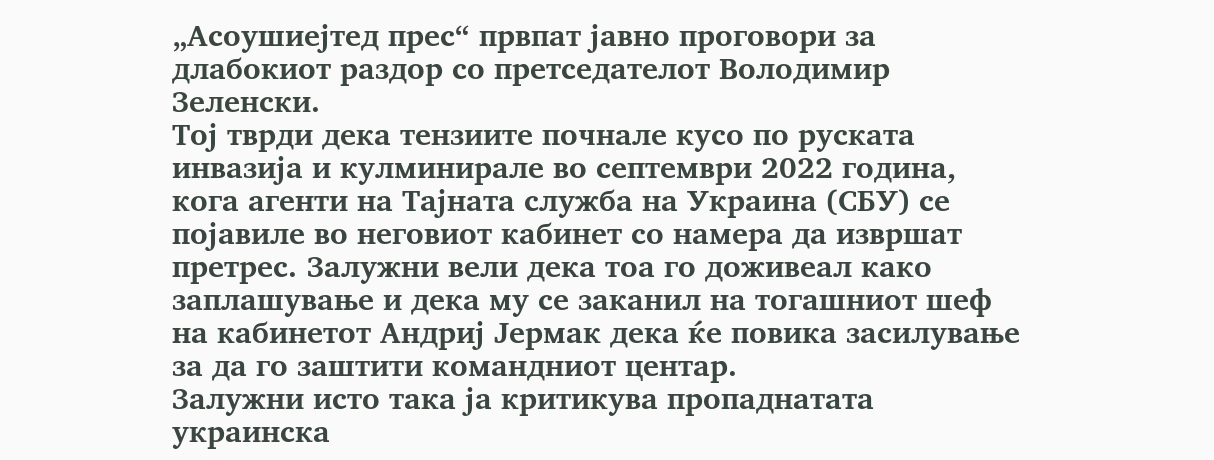„Асоушиејтед прес“ првпат јавно проговори за длабокиот раздор со претседателот Володимир Зеленски.
Тој тврди дека тензиите почнале кусо по руската инвазија и кулминирале во септември 2022 година, кога агенти на Тајната служба на Украина (СБУ) се појавиле во неговиот кабинет со намера да извршат претрес. Залужни вели дека тоа го доживеал како заплашување и дека му се заканил на тогашниот шеф на кабинетот Андриј Јермак дека ќе повика засилување за да го заштити командниот центар.
Залужни исто така ја критикува пропаднатата украинска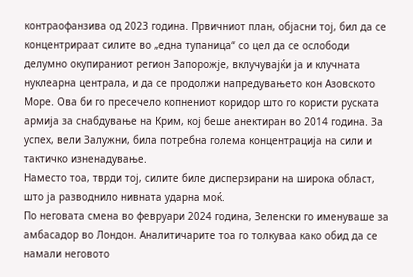контраофанзива од 2023 година. Првичниот план, објасни тој, бил да се концентрираат силите во „една тупаница“ со цел да се ослободи делумно окупираниот регион Запорожје, вклучувајќи ја и клучната нуклеарна централа, и да се продолжи напредувањето кон Азовското Море. Ова би го пресечело копнениот коридор што го користи руската армија за снабдување на Крим, кој беше анектиран во 2014 година. За успех, вели Залужни, била потребна голема концентрација на сили и тактичко изненадување.
Наместо тоа, тврди тој, силите биле дисперзирани на широка област, што ја разводнило нивната ударна моќ.
По неговата смена во февруари 2024 година, Зеленски го именуваше за амбасадор во Лондон. Аналитичарите тоа го толкуваа како обид да се намали неговото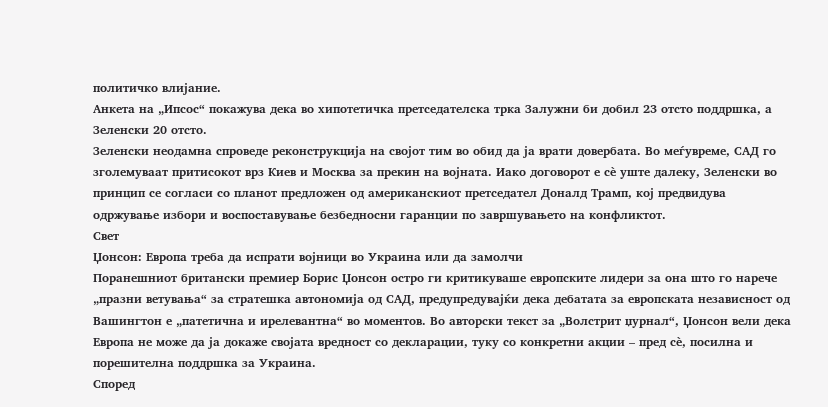политичко влијание.
Анкета на „Ипсос“ покажува дека во хипотетичка претседателска трка Залужни би добил 23 отсто поддршка, а Зеленски 20 отсто.
Зеленски неодамна спроведе реконструкција на својот тим во обид да ја врати довербата. Во меѓувреме, САД го зголемуваат притисокот врз Киев и Москва за прекин на војната. Иако договорот е сè уште далеку, Зеленски во принцип се согласи со планот предложен од американскиот претседател Доналд Трамп, кој предвидува одржување избори и воспоставување безбедносни гаранции по завршувањето на конфликтот.
Свет
Џонсон: Европа треба да испрати војници во Украина или да замолчи
Поранешниот британски премиер Борис Џонсон остро ги критикуваше европските лидери за она што го нарече „празни ветувања“ за стратешка автономија од САД, предупредувајќи дека дебатата за европската независност од Вашингтон е „патетична и ирелевантна“ во моментов. Во авторски текст за „Волстрит џурнал“, Џонсон вели дека Европа не може да ја докаже својата вредност со декларации, туку со конкретни акции – пред сè, посилна и порешителна поддршка за Украина.
Според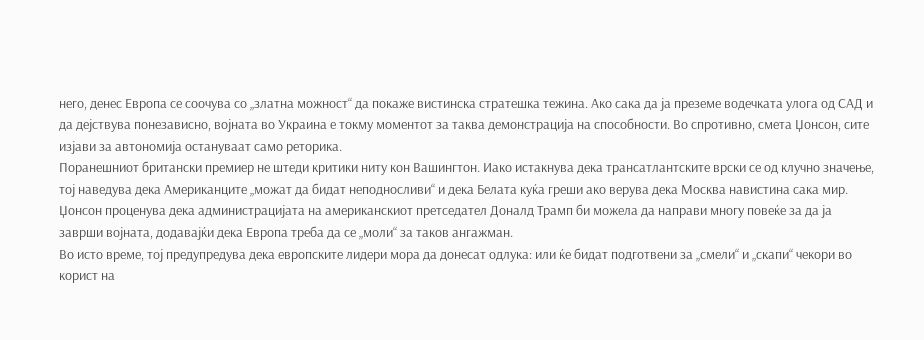него, денес Европа се соочува со „златна можност“ да покаже вистинска стратешка тежина. Ако сака да ја преземе водечката улога од САД и да дејствува понезависно, војната во Украина е токму моментот за таква демонстрација на способности. Во спротивно, смета Џонсон, сите изјави за автономија остануваат само реторика.
Поранешниот британски премиер не штеди критики ниту кон Вашингтон. Иако истакнува дека трансатлантските врски се од клучно значење, тој наведува дека Американците „можат да бидат неподносливи“ и дека Белата куќа греши ако верува дека Москва навистина сака мир. Џонсон проценува дека администрацијата на американскиот претседател Доналд Трамп би можела да направи многу повеќе за да ја заврши војната, додавајќи дека Европа треба да се „моли“ за таков ангажман.
Во исто време, тој предупредува дека европските лидери мора да донесат одлука: или ќе бидат подготвени за „смели“ и „скапи“ чекори во корист на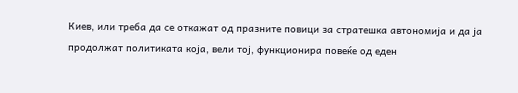Киев, или треба да се откажат од празните повици за стратешка автономија и да ја продолжат политиката која, вели тој, функционира повеќе од еден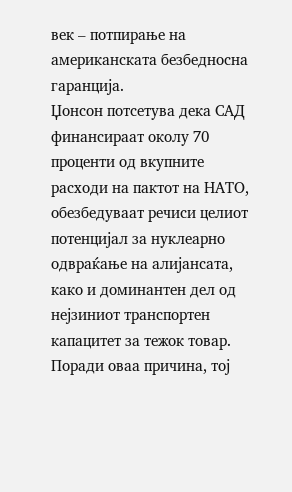век – потпирање на американската безбедносна гаранција.
Џонсон потсетува дека САД финансираат околу 70 проценти од вкупните расходи на пактот на НАТО, обезбедуваат речиси целиот потенцијал за нуклеарно одвраќање на алијансата, како и доминантен дел од нејзиниот транспортен капацитет за тежок товар. Поради оваа причина, тој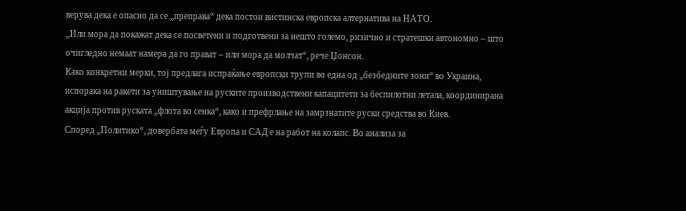верува дека е опасно да се „преправа“ дека постои вистинска европска алтернатива на НАТО.
„Или мора да покажат дека се посветени и подготвени за нешто големо, ризично и стратешки автономно – што очигледно немаат намера да го прават – или мора да молчат“, рече Џонсон.
Како конкретни мерки, тој предлага испраќање европски трупи во една од „безбедните зони“ во Украина, испорака на ракети за уништување на руските производствени капацитети за беспилотни летала, координирана акција против руската „флота во сенка“, како и префрлање на замрзнатите руски средства во Киев.
Според „Политико“, довербата меѓу Европа и САД е на работ на колапс. Во анализа за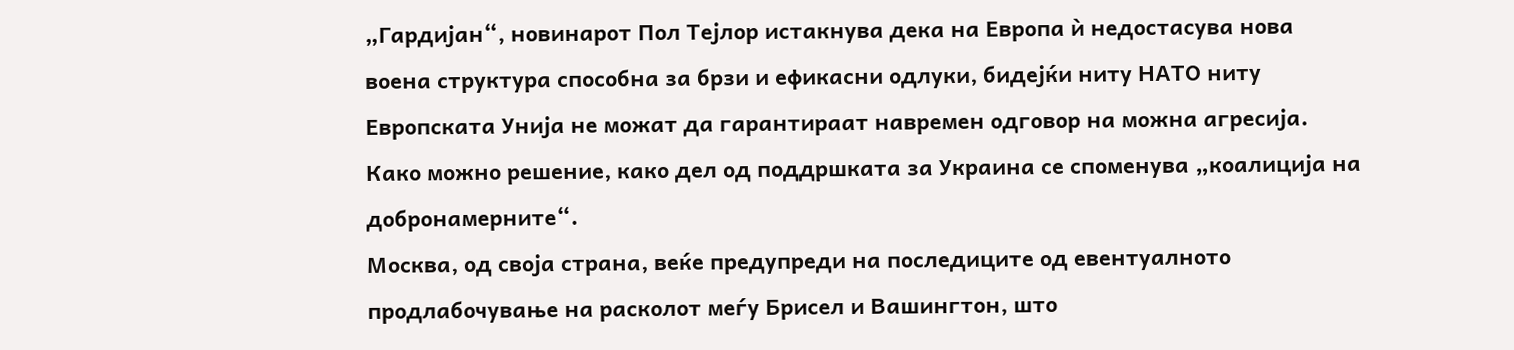„Гардијан“, новинарот Пол Тејлор истакнува дека на Европа ѝ недостасува нова воена структура способна за брзи и ефикасни одлуки, бидејќи ниту НАТО ниту Европската Унија не можат да гарантираат навремен одговор на можна агресија. Како можно решение, како дел од поддршката за Украина се споменува „коалиција на добронамерните“.
Москва, од своја страна, веќе предупреди на последиците од евентуалното продлабочување на расколот меѓу Брисел и Вашингтон, што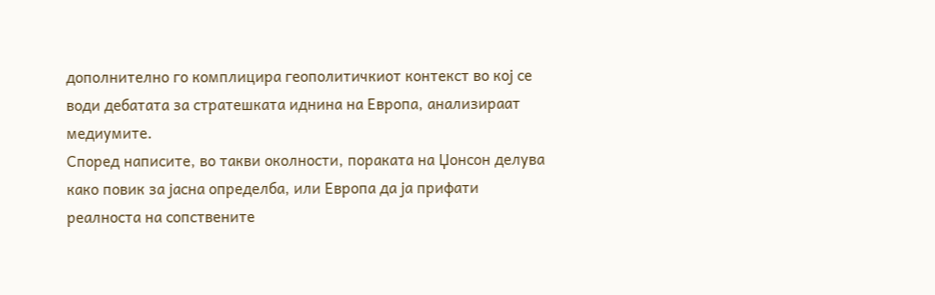дополнително го комплицира геополитичкиот контекст во кој се води дебатата за стратешката иднина на Европа, анализираат медиумите.
Според написите, во такви околности, пораката на Џонсон делува како повик за јасна определба, или Европа да ја прифати реалноста на сопствените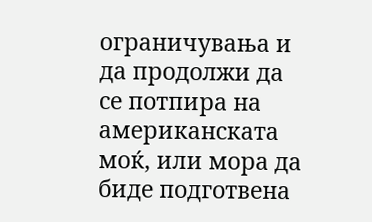ограничувања и да продолжи да се потпира на американската моќ, или мора да биде подготвена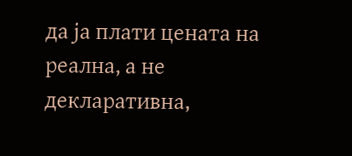да ја плати цената на реална, а не декларативна,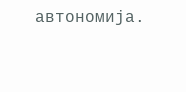автономија.